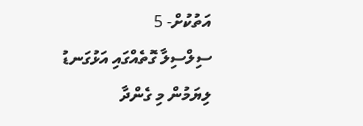އަތުކުށް- 5
ސިލްސިލާ ގޮތެއްގައި އަޅުގަނޑު ލިޔަމުން މި ގެންދާ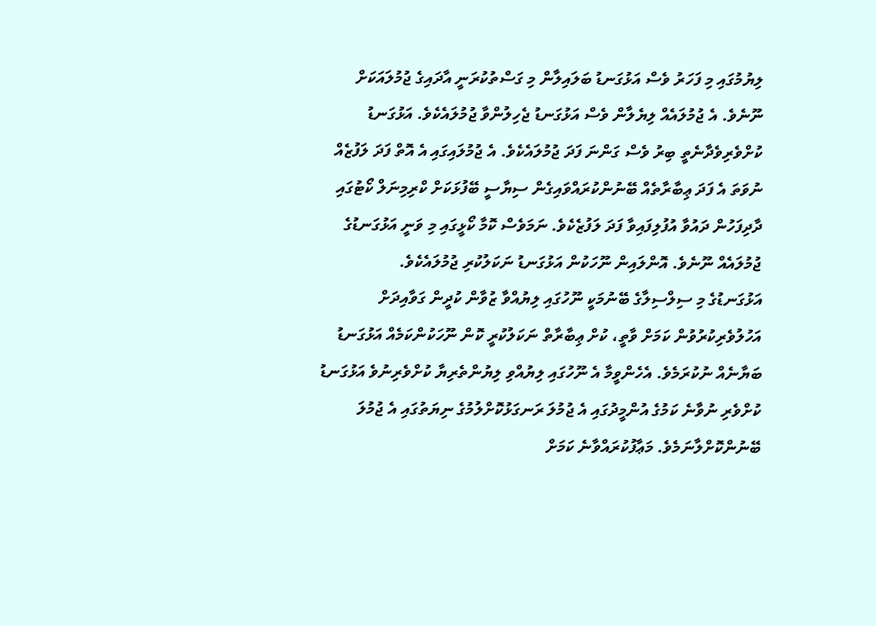ލިޔުމުގައި މި ފަހަރު ވެސް އަޅުގަނޑު ބަލައިލާން މި ގަސްތުކުރަނީ އާދައިގެ ޖުމުލައަކަށް ނޫނެވެ. އެ ޖުމުލައެއް ލިޔެލާން ވެސް އަޅުގަނޑު ޖެހިލުންވާ ޖުމުލައެކެވެ. އަޅުގަނޑު ކުށްވެރިވެދާނެތީ ބިރު ވެސް ގަންނަ ފަދަ ޖުމުލައެކެވެ. އެ ޖުމުލައިގައި އެ އޮތް ފަދަ ލަފުޒެއް ނުވަތަ އެ ފަދަ ޢިބާރާތެއް ބޭނުންކުރައްވައިގެން ސިޔާސީ ބޭފުޅަކަށް ކްރިމިނަލް ކޯޓުގައި ދާދިފަހުން ދައުވާ އުފުލިފައިވާ ފަދަ ލަފުޒެކެވެ. ނަމަވެސް ކޮމާ ކޯޅީގައި މި ވަނީ އަޅުގަނޑުގެ ޖުމުލައެއް ނޫނެވެ. އޮންލައިން ނޫހަކުން އަޅުގަނޑު ނަކަލުކުރި ޖުމުލައެކެވެ.
އަޅުގަނޑުގެ މި ސިލްސިލާގެ ބޭނުމަކީ ނޫހުގައި ލިޔުއްވާ ޒުވާން ކުދީން ގަވާއިދަށް އަހުލުވެރިކުރުވުން ކަމަށް ވާތީ، ކުށް ޢިބާރާތް ނަކަލުކުރީ ކޮން ނޫހަކުންކަމެއް އަޅުގަނޑު ބަޔާނެއް ނުކުރަމެވެ. އެހެންވީމާ އެ ނޫހުގައި ލިޔުއްވި ލިޔުންތެރިޔާ ކުށްވެރިނުވެ އަޅުގަނޑު ކުށްވެރި ނުވާނެ ކަމުގެ އުންމީދުގައި އެ ޖުމުލަ ރަނގަޅުކޮށްލުމުގެ ނިޔަތުގައި އެ ޖުމުލަ ބޭނުންކޮށްލާނަމެވެ. މަޢާފުކުރައްވާނެ ކަމަށް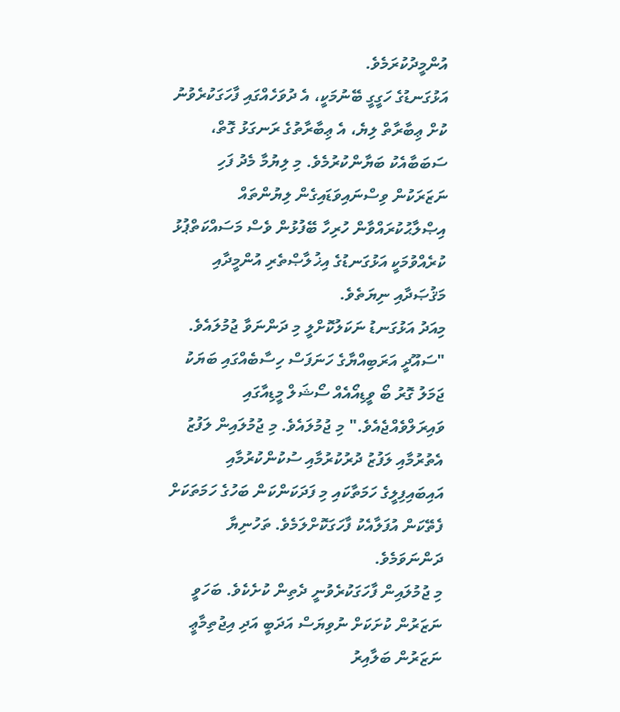އުންމީދުކުރަމެވެ.
އަޅުގަނޑުގެ ހަގީގީ ބޭނުމަކީ، އެ ދުވަހެއްގައި ފާހަގަކުރެވުނު ކުށް ޢިބާރާތް ލިޔެ، އެ ޢިބާރާތުގެ ރަނގަޅު ގޮތް، ސަބަބާއެކު ބަޔާންކުރުމެވެ. މި ލިޔުމާ މެދު ފަހި ނަޒަރަކުން ވިސްނައިވަޑައިގެން ލިޔުންތައް އިޞްލާޙުކުރައްވާން ހުރިހާ ބޭފުޅުން ވެސް މަސައްކަތްޕުޅު ކުރެއްވުމަކީ އަޅުގަނޑުގެ އިޚުލާޞްތެރި އުންމީދާއި މަޤުޞަދާއި ނިޔަތެވެ.
މިއަދު އަޅުގަނޑު ނަކަލުކޮށްލީ މި ދަންނަވާ ޖުމުލައެވެ. "ސައޫދީ އަރަބިއްޔާގެ ހަނަފަސް ހިސާބެއްގައި ބަޔަކު ޖަމަލު ގޮރު ބޯ ވީޑިއޯއެއް ސޯޝަލް މީޑިއާގައި ވައިރަލްވެއްޖެއެވެ." މި ޖުމުލައެވެ. މި ޖުމުލައިން ލަފުޒު އެތުރުމާއި ލަފުޒު ދުރުކުރުމާއި ސުކުންކުރުމާއި އައިބައިފިލީގެ ހަމަތާކައި މި ފަދަކަންކަން ބަހުގެ ހަމަތަކަށް ފެތޭކަން އުފަލާއެކު ފާހަގަކޮށްލަމެވެ. ތަހުނިޔާ ދަންނަވަމެވެ.
މި ޖުމުލައިން ފާހަގަކުރެވުނީ ދެތިން ކުށެކެވެ. ބަހަވީ ނަޒަރުން ކުށަކަށް ނުވިޔަސް އަދަބީ އަދި އިޖުތިމާޢީ ނަޒަރުން ބަލާއިރު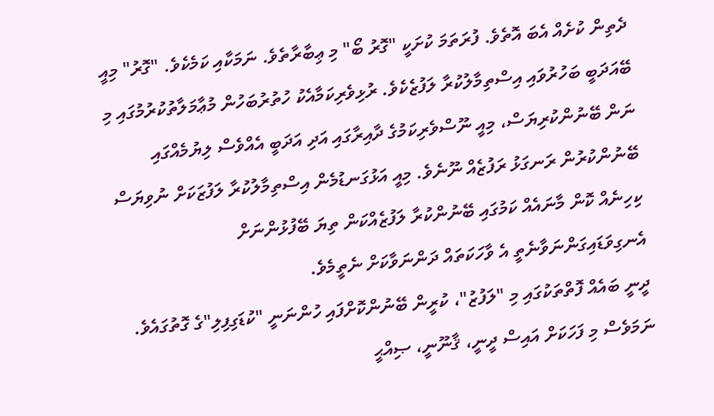ދެތިން ކުށެއް އެބަ އޮތެވެ. ފުރަތަމަ ކުށަކީ "ގޮރު ބޯ" މި ޢިބާރާތެވެ. ނަމަކާއި ކަމެކެވެ. "ގޮރު" މިއީ ބޭއަދަބީ ބަހުރުވައި އިސްތިމާލުކުރާ ލަފުޒެކެވެ. ރުޅިވެރިކަމާއެކު ހުތުރުބަހުން މުޢާމަލާތުކުރުމުގައި މި ނަން ބޭނުންކުރިޔަސް، މިއީ ނޫސްވެރިކަމުގެ ދާއިރާގައި އަދި އަދަބީ އެއްވެސް ލިޔުމެއްގައި ބޭނުންކުރުން ރަނގަޅު ރަފުޒެއް ނޫނެވެ. މިއީ އަޅުގަނޑުމެން އިސްތިމާލުކުރާ ލަފުޒަކަށް ނުވިޔަސް ކިހިނެއް ކޮން މާނައެއް ކަމުގައި ބޭނުންކުރާ ލަފުޒެއްކަން ތިޔަ ބޭފުޅުންނަށް އެނގިވަޑައިގަންނަވާނެތީ އެ ވާހަކަތައް ދަންނަވާކަށް ނެތީމެވެ.
ދީނީ ބައެއް ފޮތްތަކުގައި މި "ލަފުޒު"، ކުރީން ބޭނުންކޮށްފައި ހުންނަނީ "ކުޑަގިފިލި"ގެ ގޮތުގައެވެ. ނަމަވެސް މި ފަހަކަށް އައިސް ދީނީ، ޤާނޫނީ، ޞިއްޙީ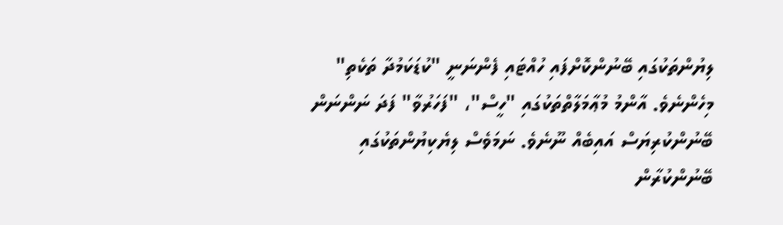ލިޔުންތަކުގައި ބޭނުންކޮށްފައި ހުއްޓައި ފެންނަނީ "ކުޑަކަމުދާ ތަކެތި" މިހެންނެވެ. އާންމު މުޢާމަލާތްތަކުގައި "ހީސް"، "ފަހަރުވާ" ފަދަ ނަންނަން ބޭނުންކުރިޔަސް އައިބެއް ނޫނެވެ. ނަމަވެސް ލިޔެކިޔުންތަކުގައި ބޭނުންކުރާން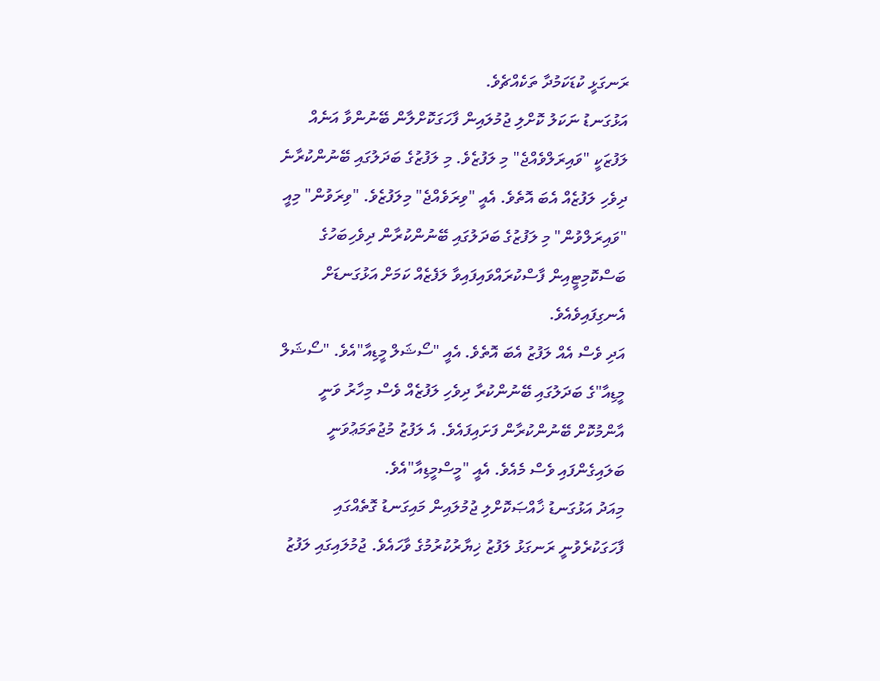ރަނގަޅީ ކުޑަކަމުދާ ތަކެއްޗެވެ.
އަޅުގަނޑު ނަކަލު ކޮށްލި ޖުމުލައިން ފާހަގަކޮށްލާން ބޭނުންވާ އަނެއް ލަފުޒަކީ "ވައިރަލްވެއްޖެ" މި ލަފުޒެވެ. މި ލަފުޒުގެ ބަދަލުގައި ބޭނުންކުރާނެ ދިވެހި ލަފުޒެއް އެބަ އޮތެވެ. އެއީ "ވިރަވެއްޖެ" މިލަފުޒެވެ. "ވިރަވުން" މިއީ "ވައިރަލްވުން" މި ލަފުޒުގެ ބަދަލުގައި ބޭނުންކުރާން ދިވެހިބަހުގެ ބަސްކޮމިޓީއިން ފާސްކުރައްވައިފައިވާ ލަފެޒެއް ކަމަށް އަޅުގަނޑަށް އެނގިފައިވެއެވެ.
އަދި ވެސް އެއް ލަފުޒު އެބަ އޮތެވެ. އެއީ "ސޯޝަލް މީޑިއާ"އެވެ. "ސޯޝަލް މީޑިއާ"ގެ ބަދަލުގައި ބޭނުންކުރާ ދިވެހި ލަފުޒެއް ވެސް މިހާރު ވަނީ އާންމުކޮށް ބޭނުންކުރާން ފަށައިފައެވެ. އެ ލަފުޒު މުޖުތަމަޢުވަނީ ބަލައިގެންފައި ވެސް މެއެވެ. އެއީ "މީސްމީޑިއާ"އެވެ.
މިއަދު އަޅުގަނޑު ޚާއްޞަކޮށްލި ޖުމުލައިން މައިގަނޑު ގޮތެއްގައި ފާހަގަކުރެވުނީ ރަނގަޅު ލަފުޒު ޚިޔާރުކުރުމުގެ ވާހައެވެ. ޖުމުލައިގައި ލަފުޒު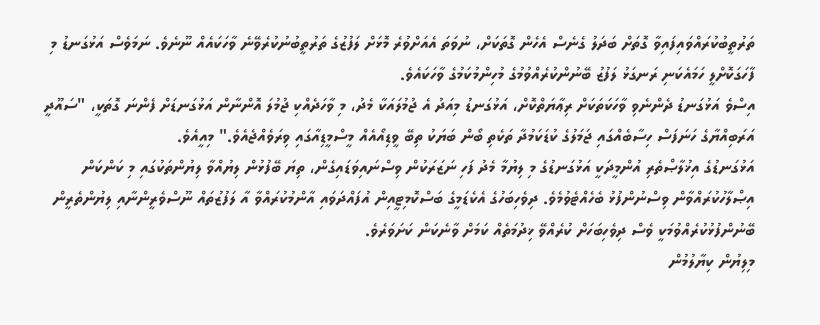ތަރުތީބުކުރައްވައިފައިވާ ގޮތަށް ބަދަލު ގެނެސް އެހެން ގޮތަކަށް، ނުވަތަ އެއަށްވުރެ މޮޅަށް ލަފުޒުގެ ތަރުތީބުނުކުރެވޭނެ ވާހަކައެއް ނޫނެވެ. ނަމަވެސް އަޅުގަނޑު މި ފާހަގަކޮށްލީ ހަމައެކަނި ރަނގަޅު ލަފުޒު ބޭނުންކުރެއްވުމުގެ މުހިންމުކަމުގެ ވާހަކައެވެ.
އިސްވެ އަޅުގަނޑު ދެންނެވި ވާހަކަތަކަށް ރިޢާޔަތްކޮށް، އަޅުގަނޑު މިއަދު އެ ޖުމުލައަކާ މެދު، މި ވާހަދެއްކި ޖުމުލަ އޮންނާން އަޅުގަނޑަށް ފެންނަ ގޮތަކީ، "ސައޫދީ އަރަބިއްޔާގެ ހަނަފަސް ހިސާބެއްގައި ޖަމަލުގެ ކުޑަކަމުދާ ތަކެތި ބޯން ބަޔަކު ތިބޭ ވީޑިއޯއެއް މީސްމީޑިއާގައި ވިރަވެއްޖެއެވެ." މިއީއެވެ.
އަޅުގަނޑުގެ އިޚުލާޞްތެރި އުންމީދަކީ އަޅުގަނޑުގެ މި ލިޔުމާ މެދު ފަހި ނަޒަރަކުން ވިސްނައިވަޑައިގެން، ތިޔަ ބޭފުޅުން ލިޔުއްވާ ލިޔުންތަކުގައި މި ކަންކަން އިޞްލާހުކުރައްވާން ވިސްނުންފުޅު ބެހެއްޓެވުމެވެ. ދިވެހިބަހުގެ އެކެޑަމީގެ ބަސްކޮމިޓީއިން އުފައްދަވައި އާންމުކުރައްވާ އާ ލަފުޒުތައް ނޫސްވެރީންނާއި ލިޔުންތެރީން ބޭނުންފުޅުކުރެއްވުމަކީ ވެސް ދިވެހިބަހަށް ކުރެއްވޭ ޚިދުމަތެއް ކަމަށް ވާނެކަން ކަށަވަރެވެ.
މިލިޔުން ކިޔާލުމުން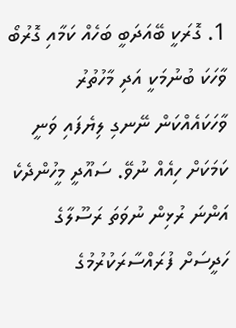1. ގޮރަކީ ބޭއަދަބީ ބަހެއް ކަމާއި ގޮރުބޯ ވާހަކަ ބުނުމަކީ އަދި މާހުތުރު ވާހަކައެއްކަން ނޭނގި ލިޔެފައި ވަނީ ކަމަކަށް ހިއެއް ނުވޭ. ސައޫދީ މީހުންދެކެ އަންނަ ރުޅިން ނުވަތަ ރަސޫލާގެ ހަދީސަށް ފުރައްސާރަކުރުމުގެ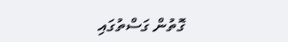ގޮތުން ގަސްތުގައި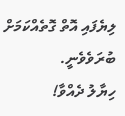ލިޔެފައި އޮތް ގޮތެއްކަމަށް ބުރަވެވެނީ.
ހިޔާލު ދެއްވާ!